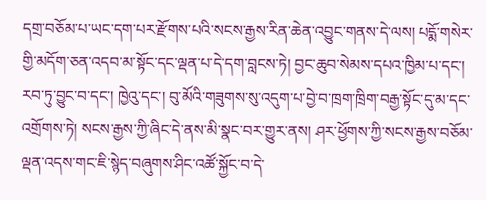དགྲ་བཅོམ་པ་ཡང་དག་པར་རྫོགས་པའི་སངས་རྒྱས་རིན་ཆེན་འབྱུང་གནས་དེ་ལས། པདྨོ་གསེར་གྱི་མདོག་ཅན་འདབ་མ་སྟོང་དང་ལྡན་པ་དེ་དག་བླངས་ཏེ། བྱང་ཆུབ་སེམས་དཔའ་ཁྱིམ་པ་དང་། རབ་ཏུ་བྱུང་བ་དང་། ཁྱེའུ་དང་། བུ་མོའི་གཟུགས་སུ་འདུག་པ་བྱེ་བ་ཁྲག་ཁྲིག་བརྒྱ་སྟོང་དུ་མ་དང་འགྲོགས་ཏེ། སངས་རྒྱས་ཀྱི་ཞིང་དེ་ནས་མི་སྣང་བར་གྱུར་ནས། ཤར་ཕྱོགས་ཀྱི་སངས་རྒྱས་བཅོམ་ལྡན་འདས་གང་ཇི་སྙེད་བཞུགས་ཤིང་འཚོ་སྐྱོང་བ་དེ་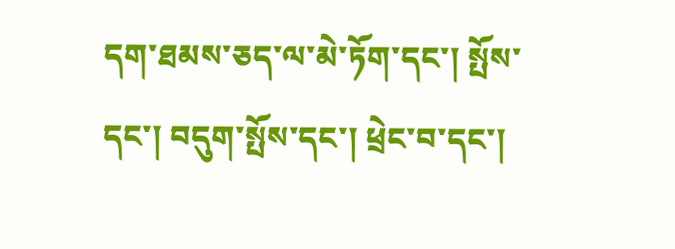དག་ཐམས་ཅད་ལ་མེ་ཏོག་དང་། སྤོས་དང་། བདུག་སྤོས་དང་། ཕྲེང་བ་དང་།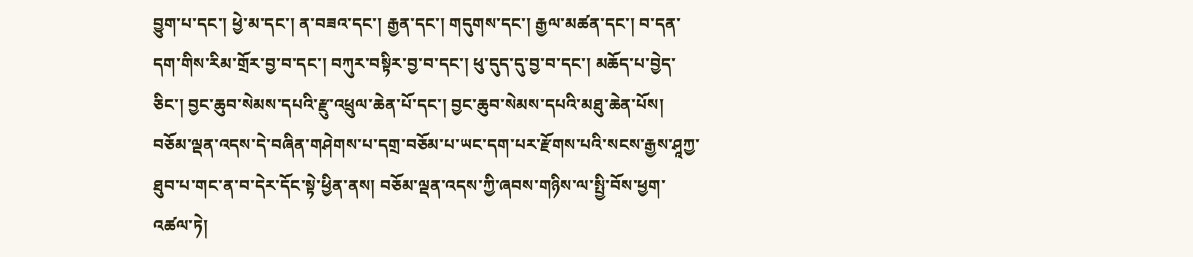བྱུག་པ་དང་། ཕྱེ་མ་དང་། ན་བཟའ་དང་། རྒྱན་དང་། གདུགས་དང་། རྒྱལ་མཚན་དང་། བ་དན་དག་གིས་རིམ་གྲོར་བྱ་བ་དང་། བཀུར་བསྟིར་བྱ་བ་དང་། ཕུ་དུད་དུ་བྱ་བ་དང་། མཆོད་པ་བྱེད་ཅིང་། བྱང་ཆུབ་སེམས་དཔའི་རྫུ་འཕྲུལ་ཆེན་པོ་དང་། བྱང་ཆུབ་སེམས་དཔའི་མཐུ་ཆེན་པོས། བཅོམ་ལྡན་འདས་དེ་བཞིན་གཤེགས་པ་དགྲ་བཅོམ་པ་ཡང་དག་པར་རྫོགས་པའི་སངས་རྒྱས་ཤཱཀྱ་ཐུབ་པ་གང་ན་བ་དེར་དོང་སྟེ་ཕྱིན་ནས། བཅོམ་ལྡན་འདས་ཀྱི་ཞབས་གཉིས་ལ་སྤྱི་བོས་ཕྱག་འཚལ་ཏེ།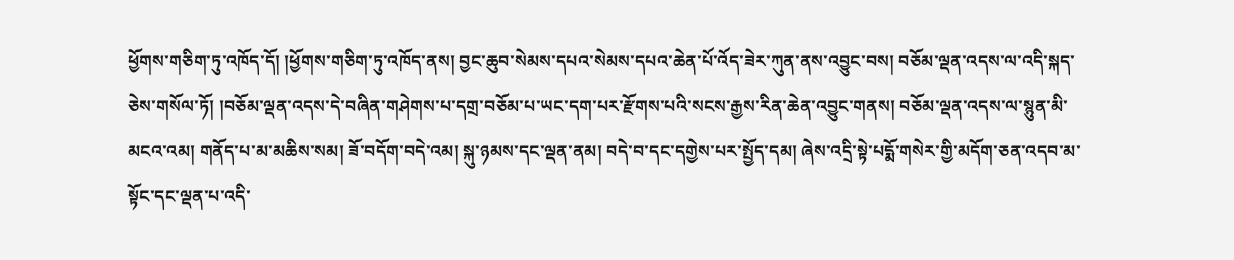ཕྱོགས་གཅིག་ཏུ་འཁོད་དོ། །ཕྱོགས་གཅིག་ཏུ་འཁོད་ནས། བྱང་ཆུབ་སེམས་དཔའ་སེམས་དཔའ་ཆེན་པོ་འོད་ཟེར་ཀུན་ནས་འབྱུང་བས། བཅོམ་ལྡན་འདས་ལ་འདི་སྐད་ཅེས་གསོལ་ཏོ། །བཅོམ་ལྡན་འདས་དེ་བཞིན་གཤེགས་པ་དགྲ་བཅོམ་པ་ཡང་དག་པར་རྫོགས་པའི་སངས་རྒྱས་རིན་ཆེན་འབྱུང་གནས། བཅོམ་ལྡན་འདས་ལ་སྙུན་མི་མངའ་འམ། གནོད་པ་མ་མཆིས་སམ། ཟོ་བདོག་བདེ་འམ། སྐུ་ཉམས་དང་ལྡན་ནམ། བདེ་བ་དང་དགྱེས་པར་སྤྱོད་དམ། ཞེས་འདྲི་སྟེ་པདྨོ་གསེར་གྱི་མདོག་ཅན་འདབ་མ་སྟོང་དང་ལྡན་པ་འདི་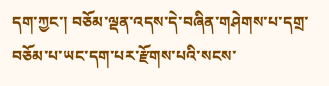དག་ཀྱང་། བཅོམ་ལྡན་འདས་དེ་བཞིན་གཤེགས་པ་དགྲ་བཅོམ་པ་ཡང་དག་པར་རྫོགས་པའི་སངས་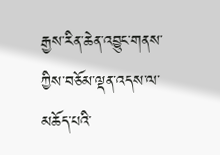རྒྱས་རིན་ཆེན་འབྱུང་གནས་ཀྱིས་བཅོམ་ལྡན་འདས་ལ་མཆོད་པའི་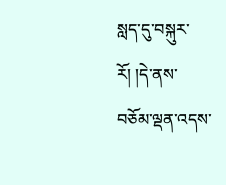སླད་དུ་བསྐུར་རོ། །དེ་ནས་བཅོམ་ལྡན་འདས་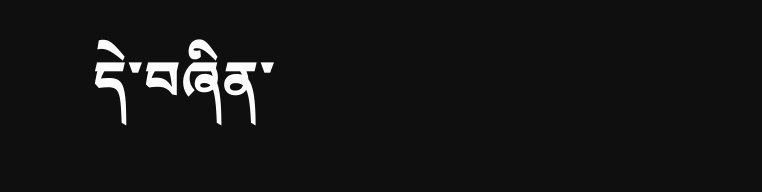དེ་བཞིན་